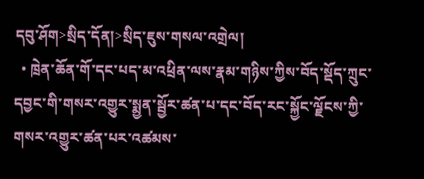དབུ་ཤོག>སྲིད་དོན།>སྲིད་ཇུས་གསལ་འགྲེལ།
  • ཁྲེན་ཆོན་གོ་དང་པད་མ་འཕྲིན་ལས་རྣམ་གཉིས་ཀྱིས་བོད་སྡོད་ཀྲུང་དབྱང་གི་གསར་འགྱུར་སྨྱན་སྦྱོར་ཚན་པ་དང་བོད་རང་སྐྱོང་ལྗོངས་ཀྱི་གསར་འགྱུར་ཚན་པར་འཚམས་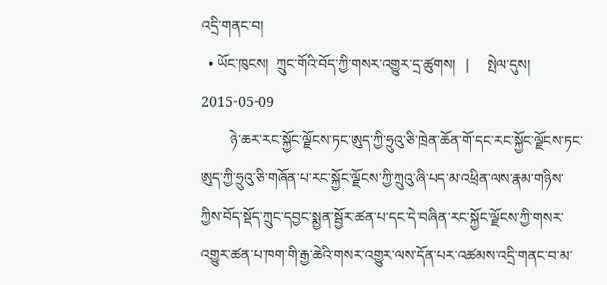འདྲི་གནང་བ།
  • ཡོང་ཁུངས།  ཀྲུང་གོའི་བོད་ཀྱི་གསར་འགྱུར་དྲ་ཚུགས།   |     སྤེལ་དུས།  2015-05-09
        ཉེ་ཆར་རང་སྐྱོང་ལྗོངས་ཏང་ཨུད་ཀྱི་ཧྲུའུ་ཅི་ཁྲེན་ཆོན་གོ་དང་རང་སྐྱོང་ལྗོངས་ཏང་ཨུད་ཀྱི་ཧྲུའུ་ཅི་གཞོན་པ་རང་སྐྱོང་ལྗོངས་ཀྱི་ཀྲུའུ་ཞི་པད་མ་འཕྲིན་ལས་རྣམ་གཉིས་ཀྱིས་བོད་སྡོད་ཀྲུང་དབྱང་སྨྱན་སྦྱོར་ཚན་པ་དང་དེ་བཞིན་རང་སྐྱོང་ལྗོངས་ཀྱི་གསར་འགྱུར་ཚན་པ་ཁག་གི་རྒྱ་ཆེའི་གསར་འགྱུར་ལས་དོན་པར་འཚམས་འདྲི་གནང་བ་མ་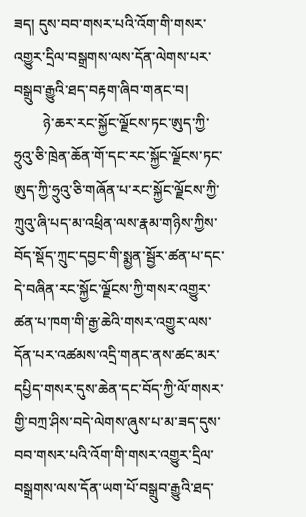ཟད། དུས་བབ་གསར་པའི་འོག་གི་གསར་འགྱུར་དྲིལ་བསྒྲགས་ལས་དོན་ལེགས་པར་བསྒྲུབ་རྒྱུའི་ཐད་བརྟག་ཞིབ་གནང་བ།
        ཉེ་ཆར་རང་སྐྱོང་ལྗོངས་ཏང་ཨུད་ཀྱི་ཧྲུའུ་ཅི་ཁྲེན་ཆོན་གོ་དང་རང་སྐྱོང་ལྗོངས་ཏང་ཨུད་ཀྱི་ཧྲུའུ་ཅི་གཞོན་པ་རང་སྐྱོང་ལྗོངས་ཀྱི་ཀྲུའུ་ཞི་པད་མ་འཕྲིན་ལས་རྣམ་གཉིས་ཀྱིས་བོད་སྡོད་ཀྲུང་དབྱང་གི་སྨྱན་སྦྱོར་ཚན་པ་དང་དེ་བཞིན་རང་སྐྱོང་ལྗོངས་ཀྱི་གསར་འགྱུར་ཚན་པ་ཁག་གི་རྒྱ་ཆེའི་གསར་འགྱུར་ལས་དོན་པར་འཚམས་འདྲི་གནང་ནས་ཚང་མར་དཔྱིད་གསར་དུས་ཆེན་དང་བོད་ཀྱི་ལོ་གསར་གྱི་བཀྲ་ཤིས་བདེ་ལེགས་ཞུས་པ་མ་ཟད་དུས་བབ་གསར་པའི་འོག་གི་གསར་འགྱུར་དྲིལ་བསྒྲགས་ལས་དོན་ཡག་པོ་བསྒྲུབ་རྒྱུའི་ཐད་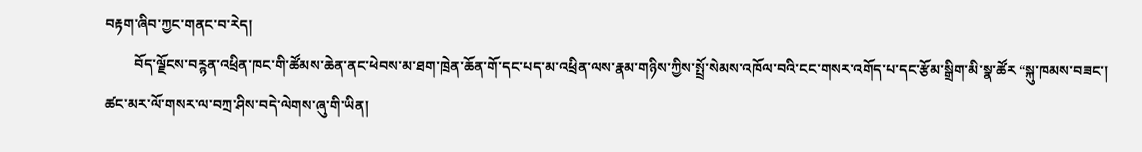བརྟག་ཞིབ་ཀྱང་གནང་བ་རེད།
        བོད་ལྗོངས་བཪྙན་འཕྲིན་ཁང་གི་ཚོམས་ཆེན་ནང་ཕེབས་མ་ཐག་ཁྲེན་ཆོན་གོ་དང་པད་མ་འཕྲིན་ལས་རྣམ་གཉིས་ཀྱིས་སྤྲོ་སེམས་འཁོལ་བའི་ངང་གསར་འགོད་པ་དང་རྩོམ་སྒྲིག་མི་སྣ་ཚོར “སྐུ་ཁམས་བཟང་། ཚང་མར་ལོ་གསར་ལ་བཀྲ་ཤིས་བདེ་ལེགས་ཞུ་གི་ཡིན།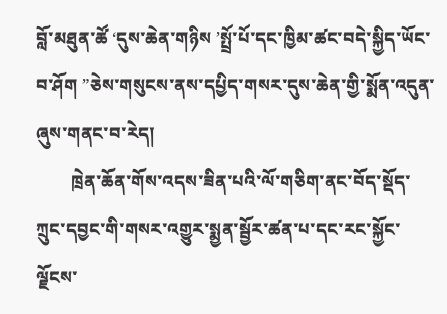བློ་མཐུན་ཚོ ‘དུས་ཆེན་གཉིས ’སྤྲོ་པོ་དང་ཁྱིམ་ཚང་བདེ་སྐྱིད་ཡོང་བ་ཤོག ”ཅེས་གསུངས་ནས་དཔྱིད་གསར་དུས་ཆེན་གྱི་སྨོན་འདུན་ཞུས་གནང་བ་རེད།
        ཁྲེན་ཆོན་གོས་འདས་ཟིན་པའི་ལོ་གཅིག་ནང་བོད་སྡོད་ཀྲུང་དབྱང་གི་གསར་འགྱུར་སྨྱན་སྦྱོར་ཚན་པ་དང་རང་སྐྱོང་ལྗོངས་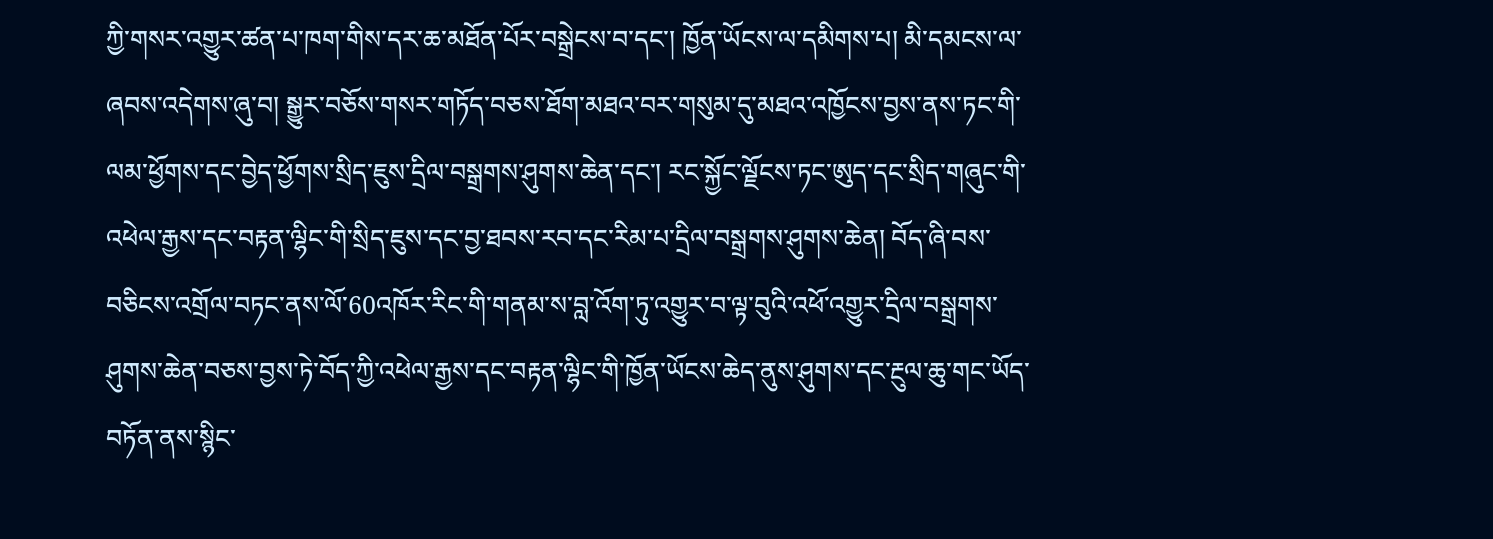ཀྱི་གསར་འགྱུར་ཚན་པ་ཁག་གིས་དར་ཆ་མཐོན་པོར་བསྒྲེངས་བ་དང་། ཁྱོན་ཡོངས་ལ་དམིགས་པ། མི་དམངས་ལ་ཞབས་འདེགས་ཞུ་བ། སྒྱུར་བཅོས་གསར་གཏོད་བཅས་ཐོག་མཐའ་བར་གསུམ་དུ་མཐའ་འཁྱོངས་བྱས་ནས་ཏང་གི་ལམ་ཕྱོགས་དང་བྱེད་ཕྱོགས་སྲིད་ཇུས་དྲིལ་བསྒྲགས་ཤུགས་ཆེན་དང་། རང་སྐྱོང་ལྗོངས་ཏང་ཨུད་དང་སྲིད་གཞུང་གི་འཕེལ་རྒྱས་དང་བརྟན་ལྷིང་གི་སྲིད་ཇུས་དང་བྱ་ཐབས་རབ་དང་རིམ་པ་དྲིལ་བསྒྲགས་ཤུགས་ཆེན། བོད་ཞི་བས་བཅིངས་འགྲོལ་བཏང་ནས་ལོ་60འཁོར་རིང་གི་གནམ་ས་བླ་འོག་ཏུ་འགྱུར་བ་ལྟ་བུའི་འཕོ་འགྱུར་དྲིལ་བསྒྲགས་ཤུགས་ཆེན་བཅས་བྱས་ཏེ་བོད་ཀྱི་འཕེལ་རྒྱས་དང་བརྟན་ལྷིང་གི་ཁྱོན་ཡོངས་ཆེད་ནུས་ཤུགས་དང་རྔུལ་ཆུ་གང་ཡོད་བཏོན་ནས་སྙིང་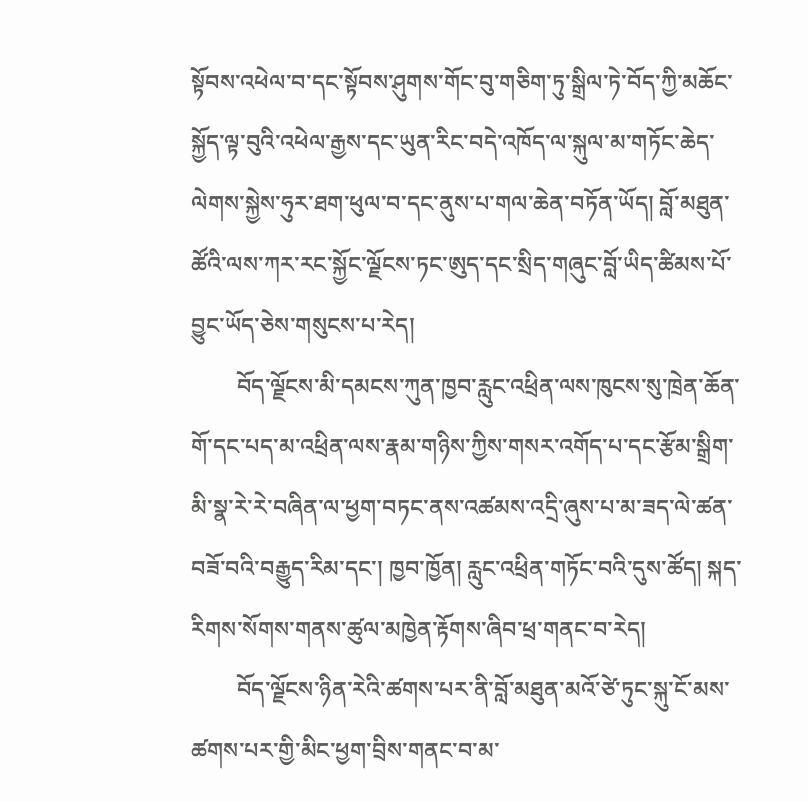སྟོབས་འཕེལ་བ་དང་སྟོབས་ཤུགས་གོང་བུ་གཅིག་ཏུ་སྒྲིལ་ཏེ་བོད་ཀྱི་མཆོང་སྐྱོད་ལྟ་བུའི་འཕེལ་རྒྱས་དང་ཡུན་རིང་བདེ་འཁོད་ལ་སྐུལ་མ་གཏོང་ཆེད་ལེགས་སྐྱེས་ཧུར་ཐག་ཕུལ་བ་དང་ནུས་པ་གལ་ཆེན་བཏོན་ཡོད། བློ་མཐུན་ཚོའི་ལས་ཀར་རང་སྐྱོང་ལྗོངས་ཏང་ཨུད་དང་སྲིད་གཞུང་བློ་ཡིད་ཚིམས་པོ་བྱུང་ཡོད་ཅེས་གསུངས་པ་རེད།
        བོད་ལྗོངས་མི་དམངས་ཀུན་ཁྱབ་རླུང་འཕྲིན་ལས་ཁུངས་སུ་ཁྲེན་ཆོན་གོ་དང་པད་མ་འཕྲིན་ལས་རྣམ་གཉིས་ཀྱིས་གསར་འགོད་པ་དང་རྩོམ་སྒྲིག་མི་སྣ་རེ་རེ་བཞིན་ལ་ཕྱག་བཏང་ནས་འཚམས་འདྲི་ཞུས་པ་མ་ཟད་ལེ་ཚན་བཟོ་བའི་བརྒྱུད་རིམ་དང་། ཁྱབ་ཁྱོན། རླུང་འཕྲིན་གཏོང་བའི་དུས་ཚོད། སྐད་རིགས་སོགས་གནས་ཚུལ་མཁྱེན་རྟོགས་ཞིབ་ཕྲ་གནང་བ་རེད།
        བོད་ལྗོངས་ཉིན་རེའི་ཚགས་པར་ནི་བློ་མཐུན་མའོ་ཙེ་ཏུང་སྐུ་ངོ་མས་ཚགས་པར་གྱི་མིང་ཕྱག་བྲིས་གནང་བ་མ་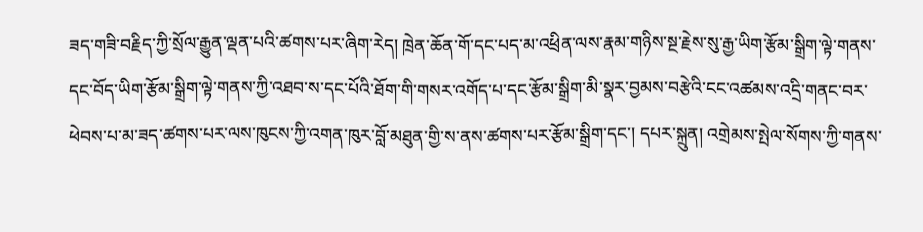ཟད་གཟི་བརྗིད་ཀྱི་སྲོལ་རྒྱུན་ལྡན་པའི་ཚགས་པར་ཞིག་རེད། ཁྲེན་ཆོན་གོ་དང་པད་མ་འཕྲིན་ལས་རྣམ་གཉིས་སྔ་རྗེས་སུ་རྒྱ་ཡིག་རྩོམ་སྒྲིག་ལྟེ་གནས་དང་བོད་ཡིག་རྩོམ་སྒྲིག་ལྟེ་གནས་ཀྱི་འཐབ་ས་དང་པོའི་ཐོག་གི་གསར་འགོད་པ་དང་རྩོམ་སྒྲིག་མི་སྣར་བྱམས་བརྩེའི་ངང་འཚམས་འདྲི་གནང་བར་ཕེབས་པ་མ་ཟད་ཚགས་པར་ལས་ཁུངས་ཀྱི་འགན་ཁུར་བློ་མཐུན་གྱི་ས་ནས་ཚགས་པར་རྩོམ་སྒྲིག་དང་། དཔར་སྐྲུན། འགྲེམས་སྤེལ་སོགས་ཀྱི་གནས་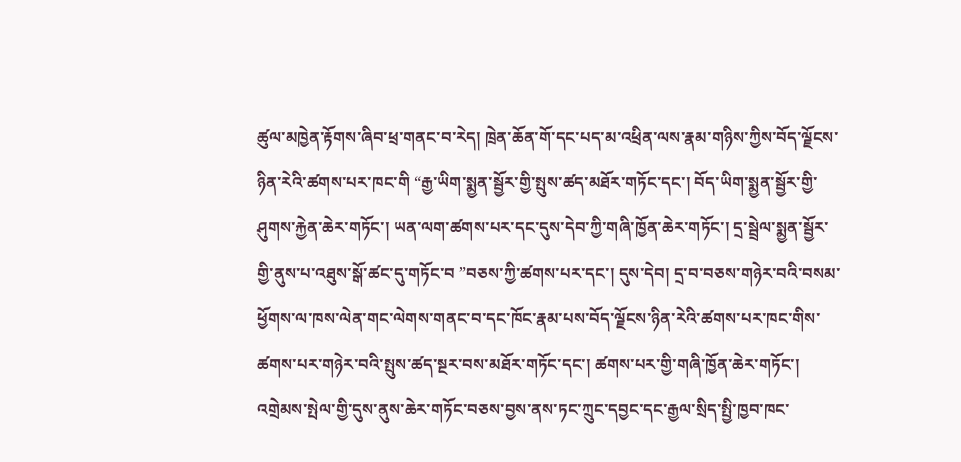ཚུལ་མཁྱེན་རྟོགས་ཞིབ་ཕྲ་གནང་བ་རེད། ཁྲེན་ཆོན་གོ་དང་པད་མ་འཕྲིན་ལས་རྣམ་གཉིས་ཀྱིས་བོད་ལྗོངས་ཉིན་རེའི་ཚགས་པར་ཁང་གི “རྒྱ་ཡིག་སྨྱན་སྦྱོར་གྱི་སྤུས་ཚད་མཐོར་གཏོང་དང་། བོད་ཡིག་སྨྱན་སྦྱོར་གྱི་ཤུགས་རྐྱེན་ཆེར་གཏོང་། ཡན་ལག་ཚགས་པར་དང་དུས་དེབ་ཀྱི་གཞི་ཁྱོན་ཆེར་གཏོང་། དྲ་སྦྲེལ་སྨྱན་སྦྱོར་གྱི་ནུས་པ་འཐུས་སྒོ་ཚང་དུ་གཏོང་བ ”བཅས་ཀྱི་ཚགས་པར་དང་། དུས་དེབ། དྲ་བ་བཅས་གཉེར་བའི་བསམ་ཕྱོགས་ལ་ཁས་ལེན་གང་ལེགས་གནང་བ་དང་ཁོང་རྣམ་པས་བོད་ལྗོངས་ཉིན་རེའི་ཚགས་པར་ཁང་གིས་ཚགས་པར་གཉེར་བའི་སྤུས་ཚད་སྔར་བས་མཐོར་གཏོང་དང་། ཚགས་པར་གྱི་གཞི་ཁྱོན་ཆེར་གཏོང་། འགྲེམས་སྤེལ་གྱི་དུས་ནུས་ཆེར་གཏོང་བཅས་བྱས་ནས་ཏང་ཀྲུང་དབྱང་དང་རྒྱལ་སྲིད་སྤྱི་ཁྱབ་ཁང་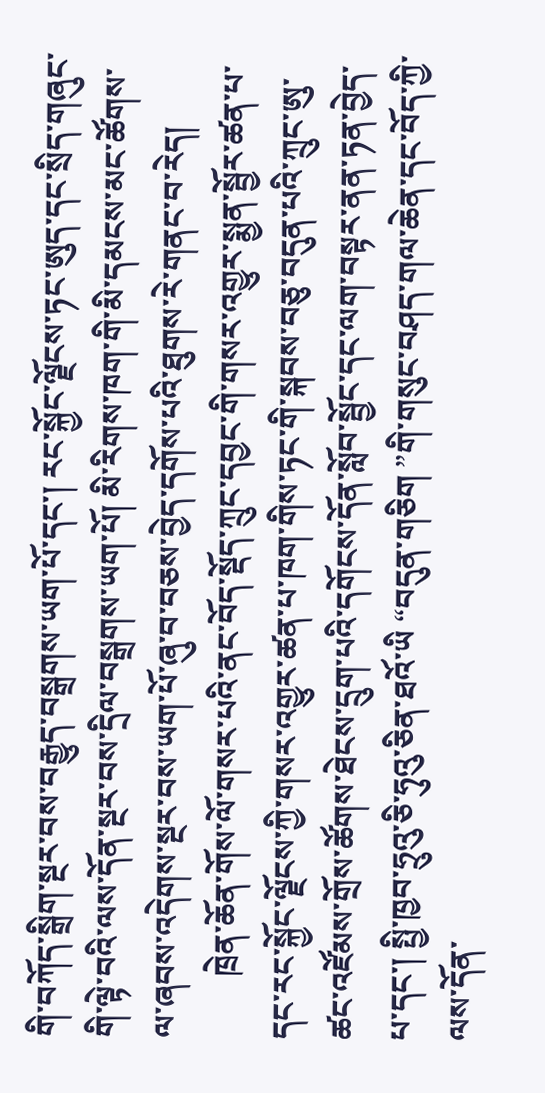གི་བཀོད་སྒྲིག་སྔར་བས་བརྒྱུད་བསྒྲགས་ཡག་པོ་དང་། རང་སྐྱོང་ལྗོངས་ཏང་ཨུད་དང་སྲིད་གཞུང་གི་ལྟེ་བའི་ལས་དོན་སྔར་བས་དྲིལ་བསྒྲགས་ཡག་པོ། མི་རིགས་ཁག་གི་མི་དམངས་མང་ཚོགས་ལ་ཞབས་འདེགས་སྔར་བས་ཡག་པོ་ཞུ་བ་བཅས་བྱེད་དགོས་པའི་ཐུགས་རེ་གནང་བ་རེད།
        ཁྲེན་ཆོན་གོས་ལོ་གསར་པའི་ནང་བོད་སྡོད་ཀྲུང་དབྱང་གི་གསར་འགྱུར་སྨྱན་སྦྱོར་ཚན་པ་དང་རང་སྐྱོང་ལྗོངས་ཀྱི་གསར་འགྱུར་ཚན་པ་ཁག་གིས་ཏང་གི་སྐབས་བཅུ་བདུན་པའི་ཀྲུང་ཨུ་ཚང་འཛོམས་གྲོས་ཚོགས་ཐེངས་དྲུག་པའི་དགོངས་དོན་སློབ་སྦྱོང་དང་ལག་བསྟར་ནན་ཏན་བྱེད་པ་དང་། སྤྱི་ཁྱབ་ཧྲུའུ་ཅི་ཧུའུ་ཅིན་ཐའོ་ཡི “བདུན་གཅིག ”གི་གསུང་བཤད་གལ་ཆེན་དང་བོད་ཀྱི་ལས་དོན་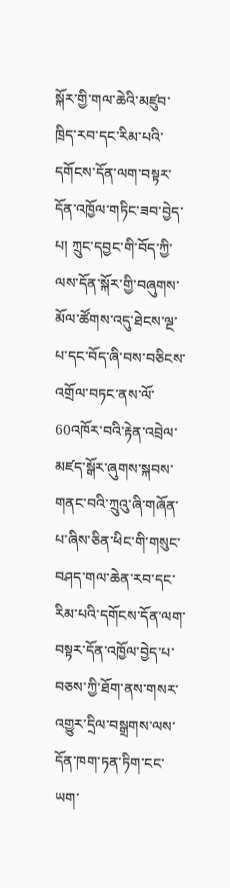སྐོར་གྱི་གལ་ཆེའི་མཛུབ་ཁྲིད་རབ་དང་རིམ་པའི་དགོངས་དོན་ལག་བསྟར་དོན་འཁྱོལ་གཏིང་ཟབ་བྱེད་པ། ཀྲུང་དབྱང་གི་བོད་ཀྱི་ལས་དོན་སྐོར་གྱི་བཞུགས་མོལ་ཚོགས་འདུ་ཐེངས་ལྔ་པ་དང་བོད་ཞི་བས་བཅིངས་འགྲོལ་བཏང་ནས་ལོ་60འཁོར་བའི་རྟེན་འབྲེལ་མཛད་སྒོར་ཞུགས་སྐབས་གནང་བའི་ཀྲུའུ་ཞི་གཞོན་པ་ཞིས་ཅིན་ཕིང་གི་གསུང་བཤད་གལ་ཆེན་རབ་དང་རིམ་པའི་དགོངས་དོན་ལག་བསྟར་དོན་འཁྱོལ་བྱེད་པ་བཅས་ཀྱི་ཐོག་ནས་གསར་འགྱུར་དྲིལ་བསྒྲགས་ལས་དོན་ཁག་ཏན་ཏིག་ངང་ཡག་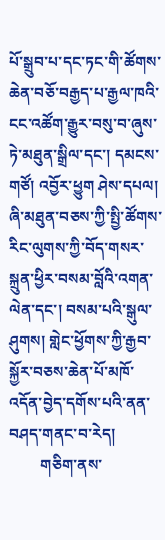པོ་སྒྲུབ་པ་དང་ཏང་གི་ཚོགས་ཆེན་བཅོ་བརྒྱད་པ་རྒྱལ་ཁའི་ངང་འཚོག་རྒྱུར་བསུ་བ་ཞུས་ཏེ་མཐུན་སྒྲིལ་དང་། དམངས་གཙོ། འབྱོར་ཕྱུག ཤེས་དཔལ། ཞི་མཐུན་བཅས་ཀྱི་སྤྱི་ཚོགས་རིང་ལུགས་ཀྱི་བོད་གསར་སྐྲུན་ཕྱིར་བསམ་བློའི་འགན་ལེན་དང་། བསམ་པའི་སྒུལ་ཤུགས། གླེང་ཕྱོགས་ཀྱི་རྒྱབ་སྐྱོར་བཅས་ཆེན་པོ་མཁོ་འདོན་བྱེད་དགོས་པའི་ནན་བཤད་གནང་བ་རེད།
        གཅིག་ནས་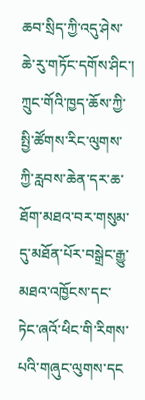ཆབ་སྲིད་ཀྱི་འདུ་ཤེས་ཆེ་རུ་གཏོང་དགོས་ཤིང་། ཀྲུང་གོའི་ཁྱད་ཆོས་ཀྱི་སྤྱི་ཚོགས་རིང་ལུགས་ཀྱི་རླབས་ཆེན་དར་ཆ་ཐོག་མཐའ་བར་གསུམ་དུ་མཐོན་པོར་བསྒྲེང་རྒྱུ་མཐའ་འཁྱོངས་དང་ ཏེང་ཞའོ་ཕིང་གི་རིགས་པའི་གཞུང་ལུགས་དང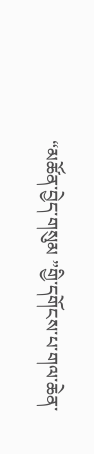“མཚོན་བྱེད་གསུམ ”གྱི་དགོངས་པ་གལ་ཆེན་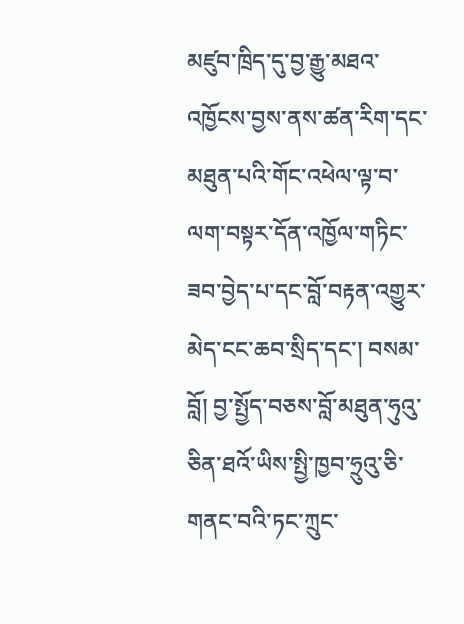མཛུབ་ཁྲིད་དུ་བྱ་རྒྱུ་མཐའ་འཁྱོངས་བྱས་ནས་ཚན་རིག་དང་མཐུན་པའི་གོང་འཕེལ་ལྟ་བ་ལག་བསྟར་དོན་འཁྱོལ་གཏིང་ཟབ་བྱེད་པ་དང་བློ་བརྟན་འགྱུར་མེད་ངང་ཆབ་སྲིད་དང་། བསམ་བློ། བྱ་སྤྱོད་བཅས་བློ་མཐུན་ཧུའུ་ཅིན་ཐའོ་ཡིས་སྤྱི་ཁྱབ་ཧྲུའུ་ཅི་གནང་བའི་ཏང་ཀྲུང་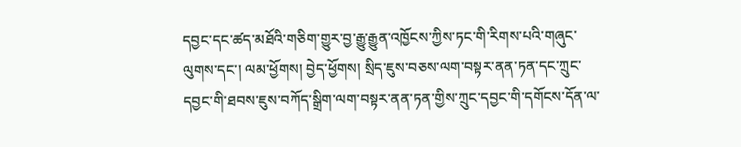དབྱང་དང་ཚད་མཐོའི་གཅིག་གྱུར་བྱ་རྒྱུ་རྒྱུན་འཁྱོངས་ཀྱིས་ཏང་གི་རིགས་པའི་གཞུང་ལུགས་དང་། ལམ་ཕྱོགས། བྱེད་ཕྱོགས། སྲིད་ཇུས་བཅས་ལག་བསྟར་ནན་ཏན་དང་ཀྲུང་དབྱང་གི་ཐབས་ཇུས་བཀོད་སྒྲིག་ལག་བསྟར་ནན་ཏན་གྱིས་ཀྲུང་དབྱང་གི་དགོངས་དོན་ལ་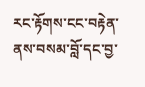རང་རྟོགས་ངང་བརྟེན་ནས་བསམ་བློ་དང་བྱ་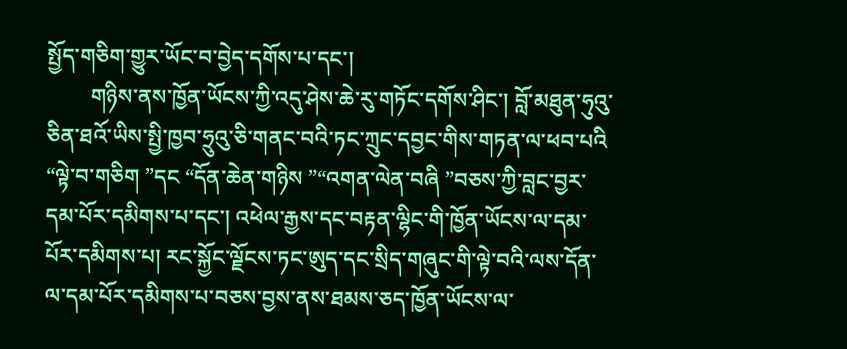སྤྱོད་གཅིག་གྱུར་ཡོང་བ་བྱེད་དགོས་པ་དང་།
        གཉིས་ནས་ཁྱོན་ཡོངས་ཀྱི་འདུ་ཤེས་ཆེ་རུ་གཏོང་དགོས་ཤིང་། བློ་མཐུན་ཧུའུ་ཅིན་ཐའོ་ཡིས་སྤྱི་ཁྱབ་ཧྲུའུ་ཅི་གནང་བའི་ཏང་ཀྲུང་དབྱང་གིས་གཏན་ལ་ཕབ་པའི “ལྟེ་བ་གཅིག ”དང “དོན་ཆེན་གཉིས ”“འགན་ལེན་བཞི ”བཅས་ཀྱི་བླང་བྱར་དམ་པོར་དམིགས་པ་དང་། འཕེལ་རྒྱས་དང་བརྟན་ལྷིང་གི་ཁྱོན་ཡོངས་ལ་དམ་པོར་དམིགས་པ། རང་སྐྱོང་ལྗོངས་ཏང་ཨུད་དང་སྲིད་གཞུང་གི་ལྟེ་བའི་ལས་དོན་ལ་དམ་པོར་དམིགས་པ་བཅས་བྱས་ནས་ཐམས་ཅད་ཁྱོན་ཡོངས་ལ་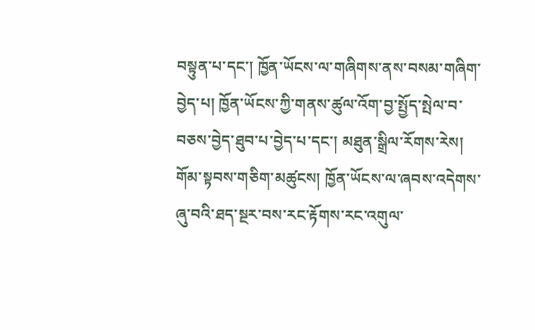བསྟུན་པ་དང་། ཁྱོན་ཡོངས་ལ་གཞིགས་ནས་བསམ་གཞིག་བྱེད་པ། ཁྱོན་ཡོངས་ཀྱི་གནས་ཚུལ་འོག་བྱ་སྤྱོད་སྤེལ་བ་བཅས་བྱེད་ཐུབ་པ་བྱེད་པ་དང་། མཐུན་སྒྲིལ་རོགས་རེས། གོམ་སྟབས་གཅིག་མཚུངས། ཁྱོན་ཡོངས་ལ་ཞབས་འདེགས་ཞུ་བའི་ཐད་སྔར་བས་རང་རྟོགས་རང་འགུལ་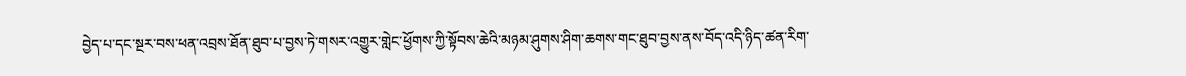བྱེད་པ་དང་སྔར་བས་ཕན་འབྲས་ཐོན་ཐུབ་པ་བྱས་ཏེ་གསར་འགྱུར་གླེང་ཕྱོགས་ཀྱི་སྟོབས་ཆེའི་མཉམ་ཤུགས་ཤིག་ཆགས་གང་ཐུབ་བྱས་ནས་བོད་འདི་ཉིད་ཚན་རིག་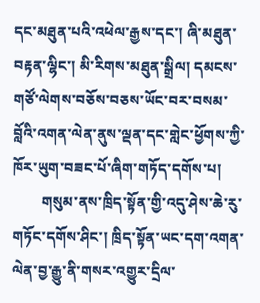དང་མཐུན་པའི་འཕེལ་རྒྱས་དང་། ཞི་མཐུན་བརྟན་ལྷིང་། མི་རིགས་མཐུན་སྒྲིལ། དམངས་གཙོ་ལེགས་བཅོས་བཅས་ཡོང་བར་བསམ་བློའི་འགན་ལེན་ནུས་ལྡན་དང་གླེང་ཕྱོགས་ཀྱི་ཁོར་ཡུག་བཟང་པོ་ཞིག་གཏོད་དགོས་པ།
        གསུམ་ནས་ཁྲིད་སྟོན་གྱི་འདུ་ཤེས་ཆེ་རུ་གཏོང་དགོས་ཤིང་། ཁྲིད་སྟོན་ཡང་དག་འགན་ལེན་བྱ་རྒྱུ་ནི་གསར་འགྱུར་དྲིལ་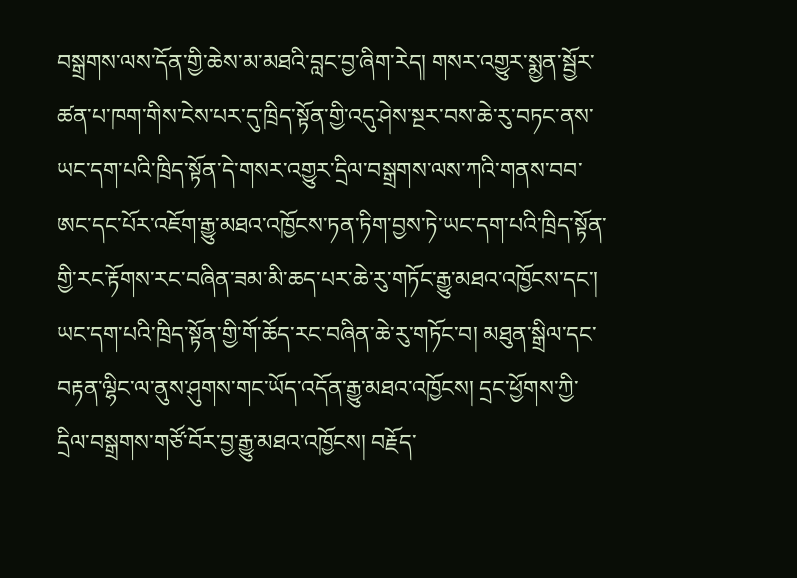བསྒྲགས་ལས་དོན་གྱི་ཆེས་མ་མཐའི་བླང་བྱ་ཞིག་རེད། གསར་འགྱུར་སྨྱན་སྦྱོར་ཚན་པ་ཁག་གིས་ངེས་པར་དུ་ཁྲིད་སྟོན་གྱི་འདུ་ཤེས་སྔར་བས་ཆེ་རུ་བཏང་ནས་ཡང་དག་པའི་ཁྲིད་སྟོན་དེ་གསར་འགྱུར་དྲིལ་བསྒྲགས་ལས་ཀའི་གནས་བབ་ཨང་དང་པོར་འཇོག་རྒྱུ་མཐའ་འཁྱོངས་ཏན་ཏིག་བྱས་ཏེ་ཡང་དག་པའི་ཁྲིད་སྟོན་གྱི་རང་རྟོགས་རང་བཞིན་ཟམ་མི་ཆད་པར་ཆེ་རུ་གཏོང་རྒྱུ་མཐའ་འཁྱོངས་དང་། ཡང་དག་པའི་ཁྲིད་སྟོན་གྱི་གོ་ཆོད་རང་བཞིན་ཆེ་རུ་གཏོང་བ། མཐུན་སྒྲིལ་དང་བརྟན་ལྷིང་ལ་ནུས་ཤུགས་གང་ཡོད་འདོན་རྒྱུ་མཐའ་འཁྱོངས། དྲང་ཕྱོགས་ཀྱི་དྲིལ་བསྒྲགས་གཙོ་བོར་བྱ་རྒྱུ་མཐའ་འཁྱོངས། བརྗོད་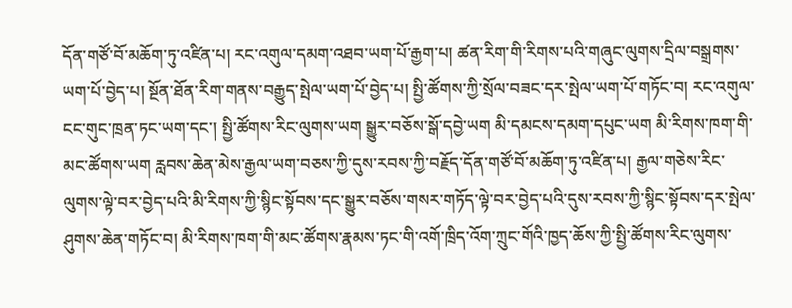དོན་གཙོ་བོ་མཆོག་ཏུ་འཛིན་པ། རང་འགུལ་དམག་འཐབ་ཡག་པོ་རྒྱག་པ། ཚན་རིག་གི་རིགས་པའི་གཞུང་ལུགས་དྲིལ་བསྒྲགས་ཡག་པོ་བྱེད་པ། སྔོན་ཐོན་རིག་གནས་བརྒྱུད་སྤེལ་ཡག་པོ་བྱེད་པ། སྤྱི་ཚོགས་ཀྱི་སྲོལ་བཟང་དར་སྤེལ་ཡག་པོ་གཏོང་བ། རང་འགུལ་ངང་གུང་ཁྲན་ཏང་ཡག་དང་། སྤྱི་ཚོགས་རིང་ལུགས་ཡག སྒྱུར་བཅོས་སྒོ་དབྱེ་ཡག མི་དམངས་དམག་དཔུང་ཡག མི་རིགས་ཁག་གི་མང་ཚོགས་ཡག རླབས་ཆེན་མེས་རྒྱལ་ཡག་བཅས་ཀྱི་དུས་རབས་ཀྱི་བརྗོད་དོན་གཙོ་བོ་མཆོག་ཏུ་འཛིན་པ། རྒྱལ་གཅེས་རིང་ལུགས་ལྟེ་བར་བྱེད་པའི་མི་རིགས་ཀྱི་སྙིང་སྟོབས་དང་སྒྱུར་བཅོས་གསར་གཏོད་ལྟེ་བར་བྱེད་པའི་དུས་རབས་ཀྱི་སྙིང་སྟོབས་དར་སྤེལ་ཤུགས་ཆེན་གཏོང་བ། མི་རིགས་ཁག་གི་མང་ཚོགས་རྣམས་ཏང་གི་འགོ་ཁྲིད་འོག་ཀྲུང་གོའི་ཁྱད་ཆོས་ཀྱི་སྤྱི་ཚོགས་རིང་ལུགས་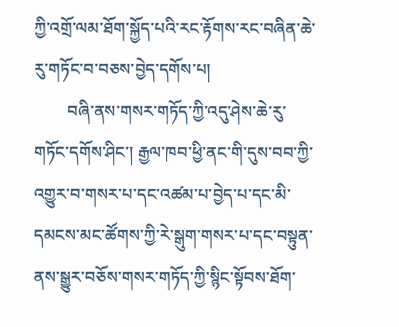ཀྱི་འགྲོ་ལམ་ཐོག་སྐྱོད་པའི་རང་རྟོགས་རང་བཞིན་ཆེ་རུ་གཏོང་བ་བཅས་བྱེད་དགོས་པ།
        བཞི་ནས་གསར་གཏོད་ཀྱི་འདུ་ཤེས་ཆེ་རུ་གཏོང་དགོས་ཤིང་། རྒྱལ་ཁབ་ཕྱི་ནང་གི་དུས་བབ་ཀྱི་འགྱུར་བ་གསར་པ་དང་འཚམ་པ་བྱེད་པ་དང་མི་དམངས་མང་ཚོགས་ཀྱི་རེ་སྒུག་གསར་པ་དང་བསྟུན་ནས་སྒྱུར་བཅོས་གསར་གཏོད་ཀྱི་སྙིང་སྟོབས་ཐོག་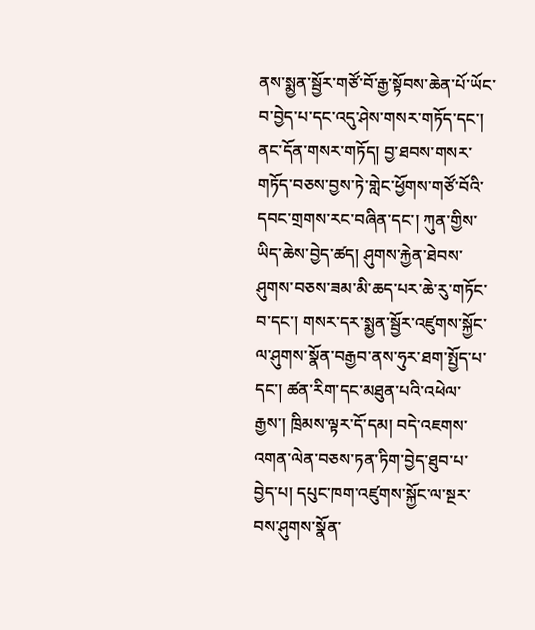ནས་སྨྱན་སྦྱོར་གཙོ་བོ་རྒྱ་སྟོབས་ཆེན་པོ་ཡོང་བ་བྱེད་པ་དང་འདུ་ཤེས་གསར་གཏོད་དང་། ནང་དོན་གསར་གཏོད། བྱ་ཐབས་གསར་གཏོད་བཅས་བྱས་ཏེ་གླེང་ཕྱོགས་གཙོ་བོའི་དབང་གྲགས་རང་བཞིན་དང་། ཀུན་གྱིས་ཡིད་ཆེས་བྱེད་ཚད། ཤུགས་རྐྱེན་ཐེབས་ཤུགས་བཅས་ཟམ་མི་ཆད་པར་ཆེ་རུ་གཏོང་བ་དང་། གསར་དར་སྨྱན་སྦྱོར་འཛུགས་སྐྱོང་ལ་ཤུགས་སྣོན་བརྒྱབ་ནས་ཧུར་ཐག་སྤྱོད་པ་དང་། ཚན་རིག་དང་མཐུན་པའི་འཕེལ་རྒྱས་། ཁྲིམས་ལྟར་དོ་དམ། བདེ་འཇགས་འགན་ལེན་བཅས་ཏན་ཏིག་བྱེད་ཐུབ་པ་བྱེད་པ། དཔུང་ཁག་འཛུགས་སྐྱོང་ལ་སྔར་བས་ཤུགས་སྣོན་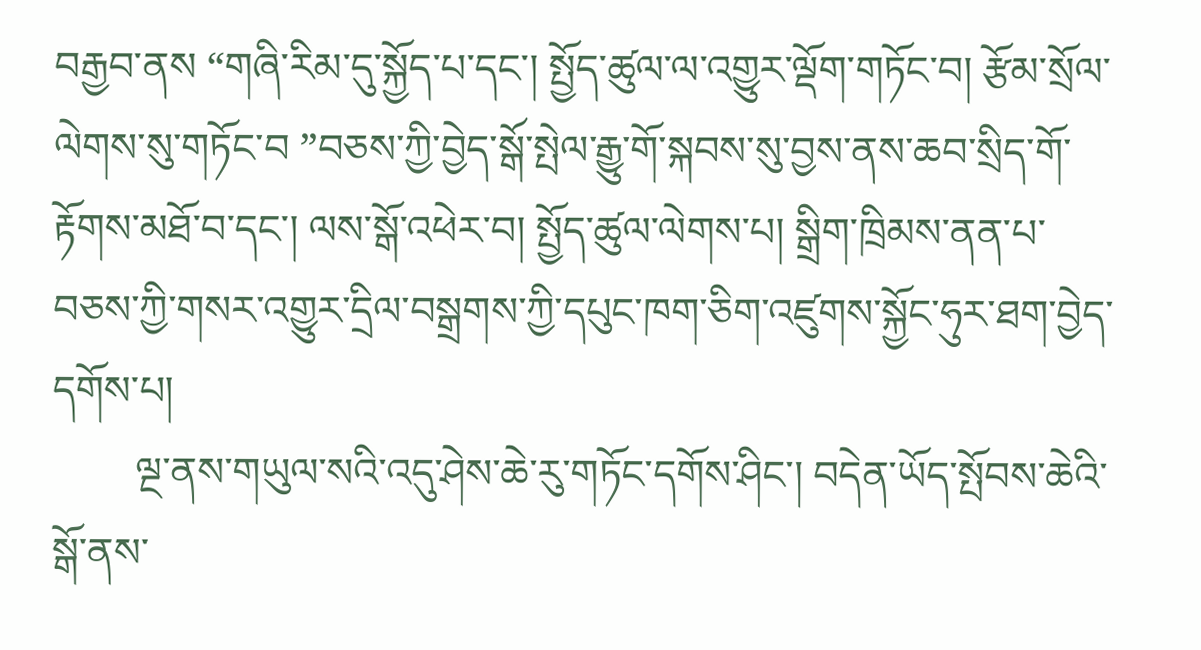བརྒྱབ་ནས “གཞི་རིམ་དུ་སྐྱོད་པ་དང་། སྤྱོད་ཚུལ་ལ་འགྱུར་ལྡོག་གཏོང་བ། རྩོམ་སྲོལ་ལེགས་སུ་གཏོང་བ ”བཅས་ཀྱི་བྱེད་སྒོ་སྤེལ་རྒྱུ་གོ་སྐབས་སུ་བྱས་ནས་ཆབ་སྲིད་གོ་རྟོགས་མཐོ་བ་དང་། ལས་སྒོ་འཕེར་བ། སྤྱོད་ཚུལ་ལེགས་པ། སྒྲིག་ཁྲིམས་ནན་པ་བཅས་ཀྱི་གསར་འགྱུར་དྲིལ་བསྒྲགས་ཀྱི་དཔུང་ཁག་ཅིག་འཛུགས་སྐྱོང་ཧུར་ཐག་བྱེད་དགོས་པ།
        ལྔ་ནས་གཡུལ་སའི་འདུ་ཤེས་ཆེ་རུ་གཏོང་དགོས་ཤིང་། བདེན་ཡོད་སྤོབས་ཆེའི་སྒོ་ནས་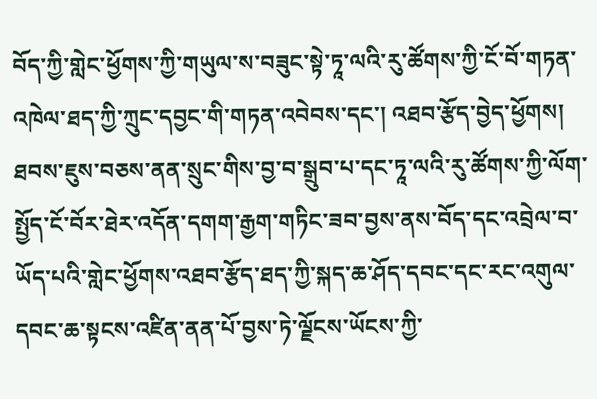བོད་ཀྱི་གླེང་ཕྱོགས་ཀྱི་གཡུལ་ས་བཟུང་སྟེ་ཏཱ་ལའི་རུ་ཚོགས་ཀྱི་ངོ་བོ་གཏན་འཁེལ་ཐད་ཀྱི་ཀྲུང་དབྱང་གི་གཏན་འབེབས་དང་། འཐབ་རྩོད་བྱེད་ཕྱོགས། ཐབས་ཇུས་བཅས་ནན་སྲུང་གིས་བྱ་བ་སྒྲུབ་པ་དང་ཏཱ་ལའི་རུ་ཚོགས་ཀྱི་ལོག་སྤྱོད་ངོ་བོར་ཐེར་འདོན་དགག་རྒྱག་གཏིང་ཟབ་བྱས་ནས་བོད་དང་འབྲེལ་བ་ཡོད་པའི་གླེང་ཕྱོགས་འཐབ་རྩོད་ཐད་ཀྱི་སྐད་ཆ་ཤོད་དབང་དང་རང་འགུལ་དབང་ཆ་སྟངས་འཛིན་ནན་པོ་བྱས་ཏེ་ལྗོངས་ཡོངས་ཀྱི་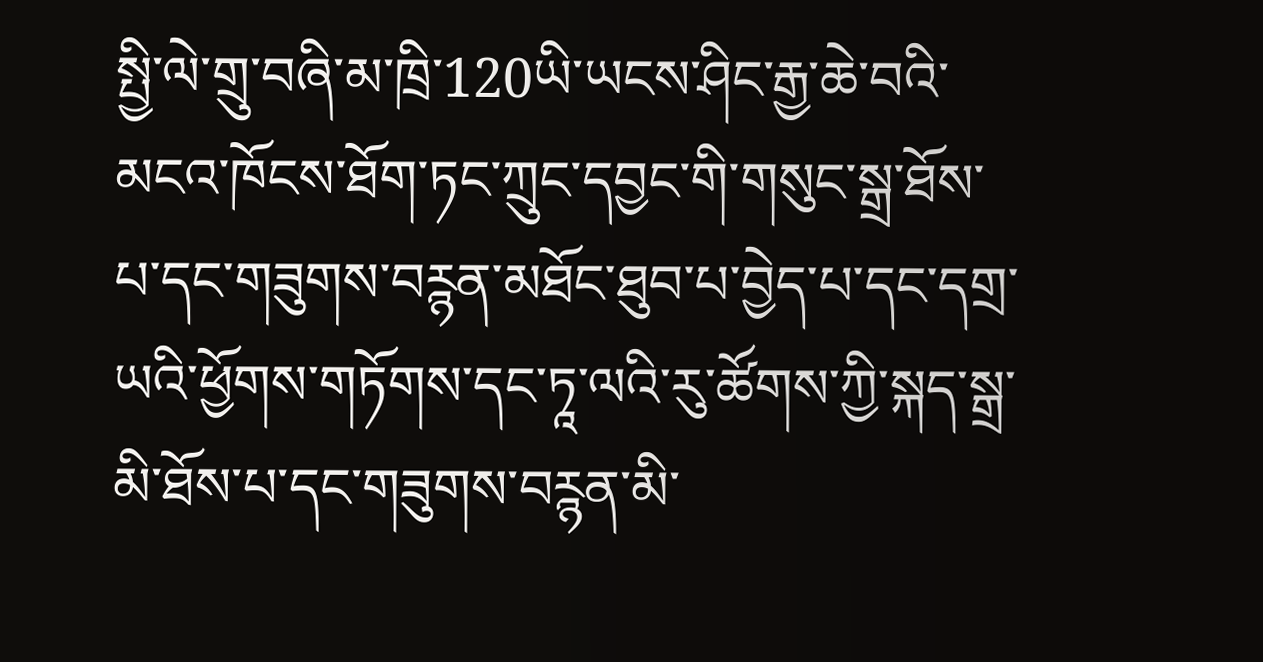སྤྱི་ལེ་གྲུ་བཞི་མ་ཁྲི་120ཡི་ཡངས་ཤིང་རྒྱ་ཆེ་བའི་མངའ་ཁོངས་ཐོག་ཏང་ཀྲུང་དབྱང་གི་གསུང་སྒྲ་ཐོས་པ་དང་གཟུགས་བཪྙན་མཐོང་ཐུབ་པ་བྱེད་པ་དང་དགྲ་ཡའི་ཕྱོགས་གཏོགས་དང་ཏཱ་ལའི་རུ་ཚོགས་ཀྱི་སྐད་སྒྲ་མི་ཐོས་པ་དང་གཟུགས་བཪྙན་མི་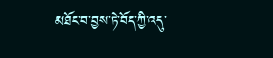མཐོང་བ་བྱས་ཏེ་བོད་ཀྱི་འདུ་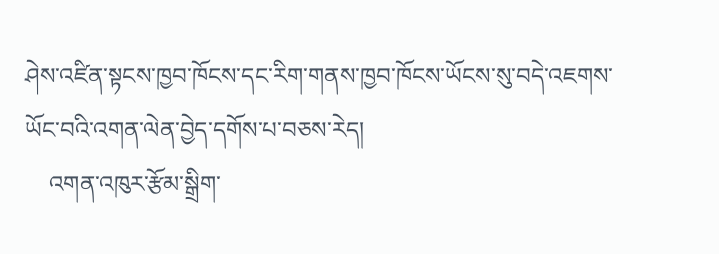ཤེས་འཛིན་སྟངས་ཁྱབ་ཁོངས་དང་རིག་གནས་ཁྱབ་ཁོངས་ཡོངས་སུ་བདེ་འཇགས་ཡོང་བའི་འགན་ལེན་བྱེད་དགོས་པ་བཅས་རེད།
    འགན་འཁུར་རྩོམ་སྒྲིག་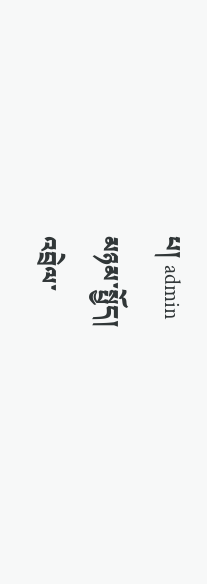པ། admin
མཉམ་སྤྱོད།
འབྲེལ་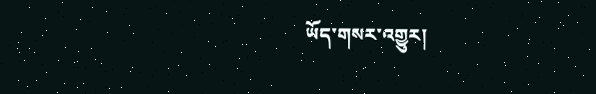ཡོད་གསར་འགྱུར།